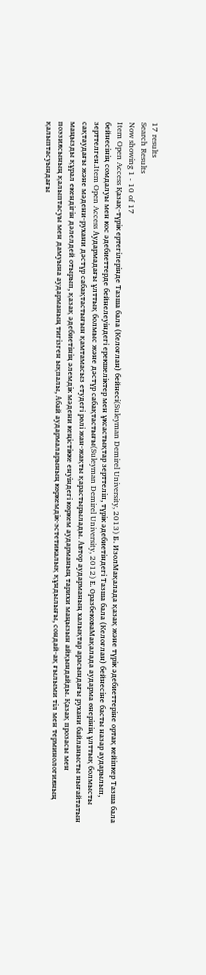17 results
Search Results
Now showing 1 - 10 of 17
Item Open Access Қазақ-түрік ертегілерінде Тазша бала (Келоғлан) бейнесі(Suleyman Demirel University, 2013) Б. ИзолМақалада қазақ және түрік әдебиеттеріне ортақ кейіпкер Тазша бала бейнесінің сомдалуы мен кос әдебиеттерде бейнелеуіндегі ерекшеліктер мен ұксастықтар зерттеліп, түрік әдебиетіндегі Тазша бала (Келоғлан) бейнесіне басты назар аударылып, зерттелген.Item Open Access Аудармадағы ұлттық болмыс және дәстүр сабақтастығы(Suleyman Demirel University, 2012) Е. ОразбековаМақалада аударма өнерінің ұлттық болмысты сақтаудағы және мәдени-рухани дәстүр сабақтастығын қамтамасыз етудегі рөлі жан-жақты қарастырылады. Автор аударманың халықтар арасындағы рухани байланысты нығайтатын маңызды құрал екендігін дәлелдей отырып, қазақ әдебиетінің әлемдік мәдени кеңістікке енуіндегі көркем аударманың тарихи маңызын айқындайды. Қазақ прозасы мен поэзиясының қалыптасуы мен дамуына аударманың тигізген ықпалы, Абай аудармаларының көркемдік-эстетикалық құндылығы, сондай-ақ ғылыми тіл мен терминологияның қалыптасуындағы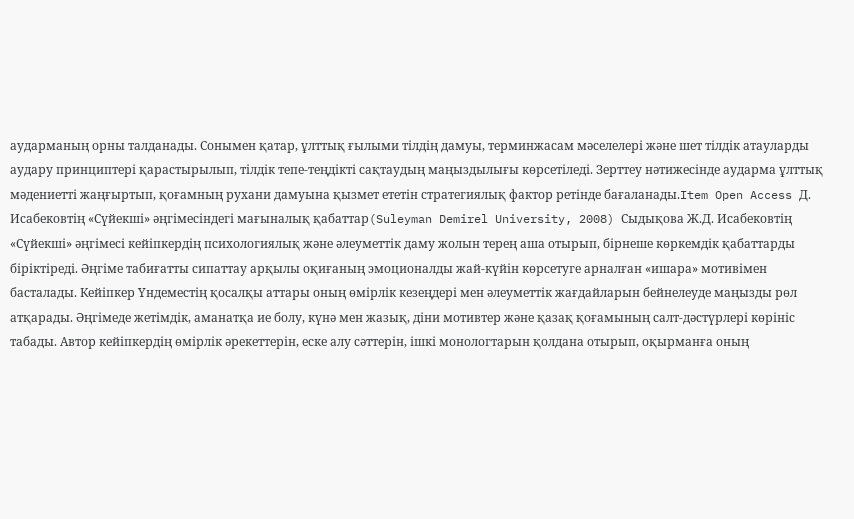аударманың орны талданады. Сонымен қатар, ұлттық ғылыми тілдің дамуы, терминжасам мәселелері және шет тілдік атауларды аудару принциптері қарастырылып, тілдік тепе-теңдікті сақтаудың маңыздылығы көрсетіледі. Зерттеу нәтижесінде аударма ұлттық мәдениетті жаңғыртып, қоғамның рухани дамуына қызмет ететін стратегиялық фактор ретінде бағаланады.Item Open Access Д. Исабековтің «Сүйекші» әңгімесіндегі мағыналық қабаттар(Suleyman Demirel University, 2008) Сыдықова Ж.Д. Исабековтің «Сүйекші» әңгімесі кейіпкердің психологиялық және әлеуметтік даму жолын терең аша отырып, бірнеше көркемдік қабаттарды біріктіреді. Әңгіме табиғатты сипаттау арқылы оқиғаның эмоционалды жай-күйін көрсетуге арналған «ишара» мотивімен басталады. Кейіпкер Үндеместің қосалқы аттары оның өмірлік кезеңдері мен әлеуметтік жағдайларын бейнелеуде маңызды рөл атқарады. Әңгімеде жетімдік, аманатқа ие болу, күнә мен жазық, діни мотивтер және қазақ қоғамының салт-дәстүрлері көрініс табады. Автор кейіпкердің өмірлік әрекеттерін, еске алу сәттерін, ішкі монологтарын қолдана отырып, оқырманға оның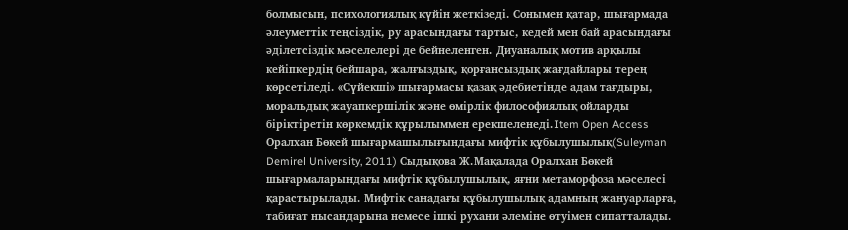болмысын, психологиялық күйін жеткізеді. Сонымен қатар, шығармада әлеуметтік теңсіздік, ру арасындағы тартыс, кедей мен бай арасындағы әділетсіздік мәселелері де бейнеленген. Диуаналық мотив арқылы кейіпкердің бейшара, жалғыздық, қорғансыздық жағдайлары терең көрсетіледі. «Сүйекші» шығармасы қазақ әдебиетінде адам тағдыры, моральдық жауапкершілік және өмірлік философиялық ойларды біріктіретін көркемдік құрылыммен ерекшеленеді.Item Open Access Оралхан Бөкей шығармашылығындағы мифтік құбылушылық(Suleyman Demirel University, 2011) Сыдықова Ж.Мақалада Оралхан Бөкей шығармаларындағы мифтік құбылушылық, яғни метаморфоза мәселесі қарастырылады. Мифтік санадағы құбылушылық адамның жануарларға, табиғат нысандарына немесе ішкі рухани әлеміне өтуімен сипатталады.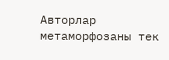Авторлар метаморфозаны тек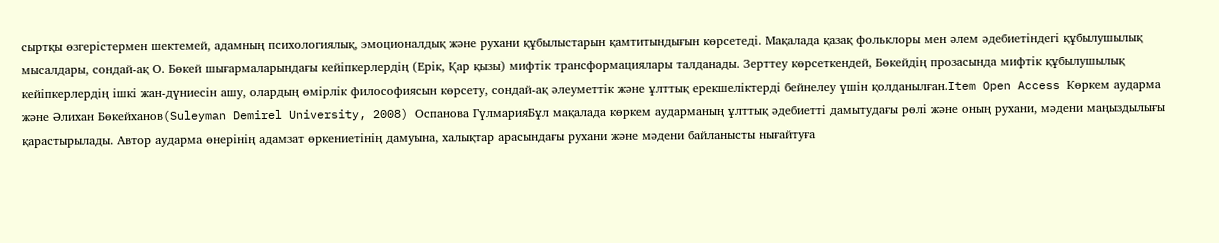сыртқы өзгерістермен шектемей, адамның психологиялық, эмоционалдық және рухани құбылыстарын қамтитындығын көрсетеді. Мақалада қазақ фольклоры мен әлем әдебиетіндегі құбылушылық мысалдары, сондай-ақ О. Бөкей шығармаларындағы кейіпкерлердің (Ерік, Қар қызы) мифтік трансформациялары талданады. Зерттеу көрсеткендей, Бөкейдің прозасында мифтік құбылушылық кейіпкерлердің ішкі жан-дүниесін ашу, олардың өмірлік философиясын көрсету, сондай-ақ әлеуметтік және ұлттық ерекшеліктерді бейнелеу үшін қолданылған.Item Open Access Көркем аударма және Әлихан Бөкейханов(Suleyman Demirel University, 2008) Оспанова ГүлмарияБұл мақалада көркем аударманың ұлттық әдебиетті дамытудағы рөлі және оның рухани, мәдени маңыздылығы қарастырылады. Автор аударма өнерінің адамзат өркениетінің дамуына, халықтар арасындағы рухани және мәдени байланысты нығайтуға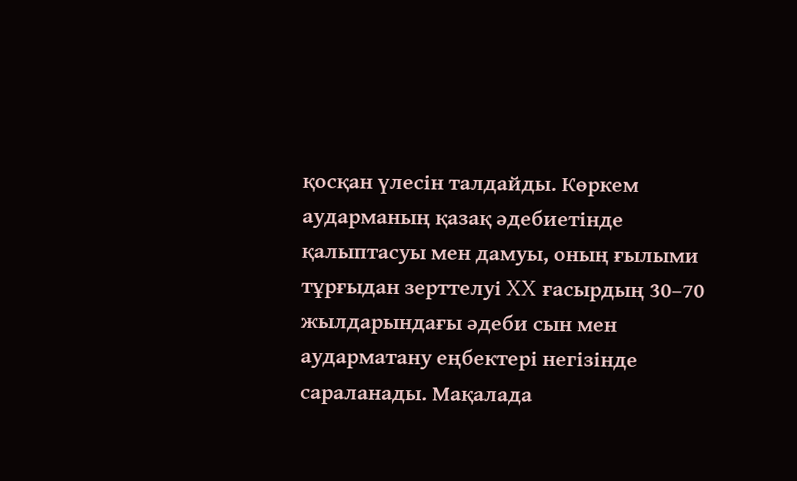қосқан үлесін талдайды. Көркем аударманың қазақ әдебиетінде қалыптасуы мен дамуы, оның ғылыми тұрғыдан зерттелуі XX ғасырдың 30–70 жылдарындағы әдеби сын мен аударматану еңбектері негізінде сараланады. Мақалада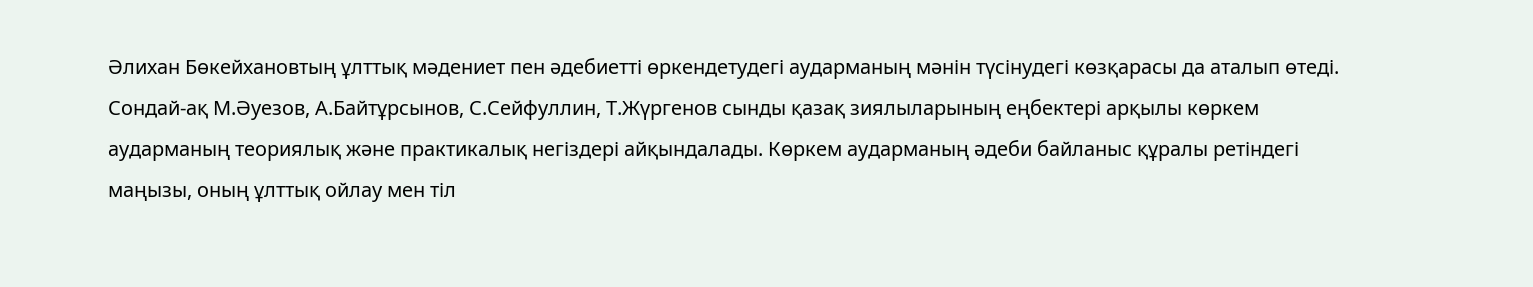Әлихан Бөкейхановтың ұлттық мәдениет пен әдебиетті өркендетудегі аударманың мәнін түсінудегі көзқарасы да аталып өтеді. Сондай-ақ М.Әуезов, А.Байтұрсынов, С.Сейфуллин, Т.Жүргенов сынды қазақ зиялыларының еңбектері арқылы көркем аударманың теориялық және практикалық негіздері айқындалады. Көркем аударманың әдеби байланыс құралы ретіндегі маңызы, оның ұлттық ойлау мен тіл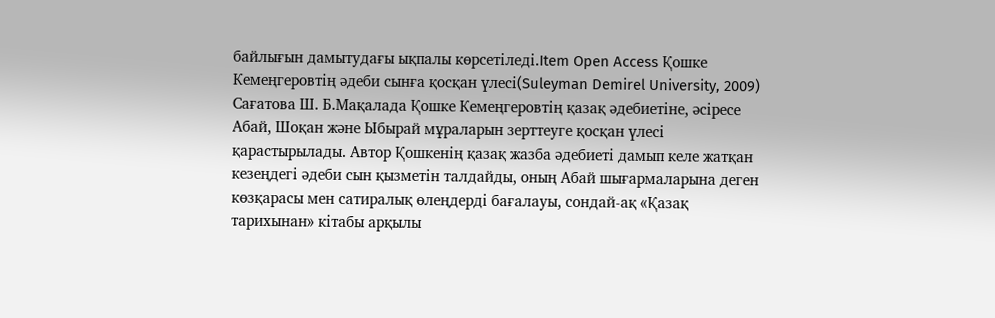байлығын дамытудағы ықпалы көрсетіледі.Item Open Access Қошке Кемеңгеровтің әдеби сынға қосқан үлесі(Suleyman Demirel University, 2009) Сағатова Ш. Б.Мақалада Қошке Кемеңгеровтің қазақ әдебиетіне, әсіресе Абай, Шоқан және Ыбырай мұраларын зерттеуге қосқан үлесі қарастырылады. Автор Қошкенің қазақ жазба әдебиеті дамып келе жатқан кезеңдегі әдеби сын қызметін талдайды, оның Абай шығармаларына деген көзқарасы мен сатиралық өлеңдерді бағалауы, сондай-ақ «Қазақ тарихынан» кітабы арқылы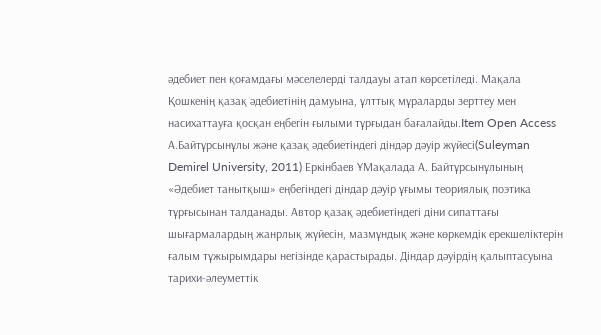әдебиет пен қоғамдағы мәселелерді талдауы атап көрсетіледі. Мақала Қошкенің қазақ әдебиетінің дамуына, ұлттық мұраларды зерттеу мен насихаттауға қосқан еңбегін ғылыми тұрғыдан бағалайды.Item Open Access А.Байтұрсынұлы және қазақ әдебиетіндегі діндәр дәуір жүйесі(Suleyman Demirel University, 2011) Еркінбаев ҰМақалада А. Байтұрсынұлының «Әдебиет танытқыш» еңбегіндегі діндар дәуір ұғымы теориялық поэтика тұрғысынан талданады. Автор қазақ әдебиетіндегі діни сипаттағы шығармалардың жанрлық жүйесін, мазмұндық және көркемдік ерекшеліктерін ғалым тұжырымдары негізінде қарастырады. Діндар дәуірдің қалыптасуына тарихи-әлеуметтік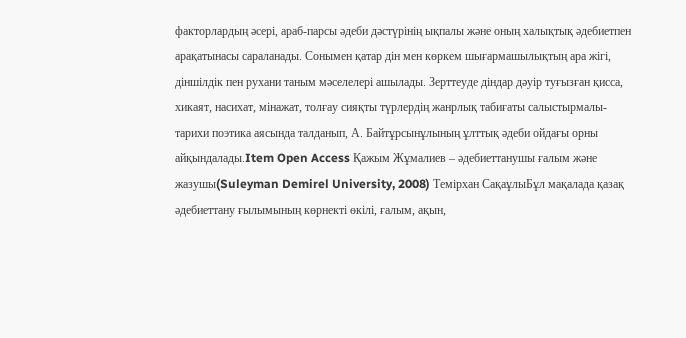факторлардың әсері, араб-парсы әдеби дәстүрінің ықпалы және оның халықтық әдебиетпен арақатынасы сараланады. Сонымен қатар дін мен көркем шығармашылықтың ара жігі, діншілдік пен рухани таным мәселелері ашылады. Зерттеуде діндар дәуір туғызған қисса, хикаят, насихат, мінажат, толғау сияқты түрлердің жанрлық табиғаты салыстырмалы-тарихи поэтика аясында талданып, А. Байтұрсынұлының ұлттық әдеби ойдағы орны айқындалады.Item Open Access Қажым Жұмалиев – әдебиеттанушы ғалым және жазушы(Suleyman Demirel University, 2008) Темірхан СақаұлыБұл мақалада қазақ әдебиеттану ғылымының көрнекті өкілі, ғалым, ақын,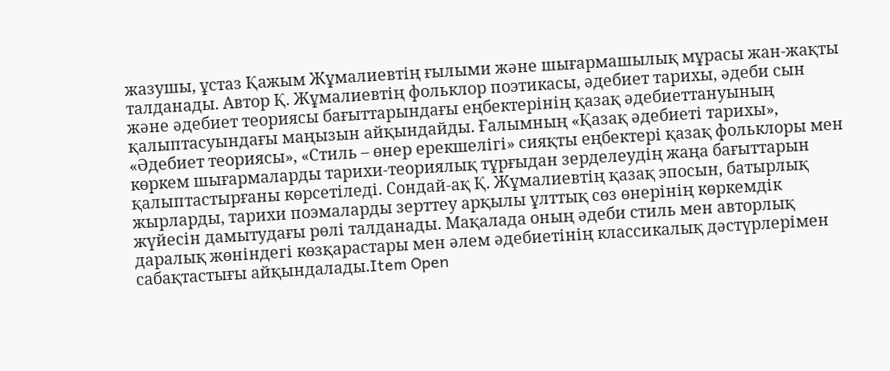жазушы, ұстаз Қажым Жұмалиевтің ғылыми және шығармашылық мұрасы жан-жақты талданады. Автор Қ. Жұмалиевтің фольклор поэтикасы, әдебиет тарихы, әдеби сын және әдебиет теориясы бағыттарындағы еңбектерінің қазақ әдебиеттануының қалыптасуындағы маңызын айқындайды. Ғалымның «Қазақ әдебиеті тарихы», «Әдебиет теориясы», «Стиль – өнер ерекшелігі» сияқты еңбектері қазақ фольклоры мен көркем шығармаларды тарихи-теориялық тұрғыдан зерделеудің жаңа бағыттарын қалыптастырғаны көрсетіледі. Сондай-ақ Қ. Жұмалиевтің қазақ эпосын, батырлық жырларды, тарихи поэмаларды зерттеу арқылы ұлттық сөз өнерінің көркемдік жүйесін дамытудағы рөлі талданады. Мақалада оның әдеби стиль мен авторлық даралық жөніндегі көзқарастары мен әлем әдебиетінің классикалық дәстүрлерімен сабақтастығы айқындалады.Item Open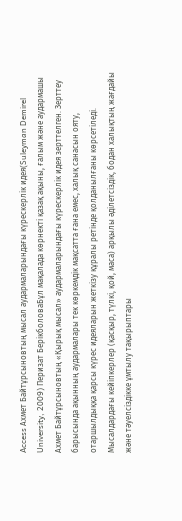Access Ахмет Байтұрсыновтың мысал аудармаларындағы күрескерлік идея(Suleyman Demirel University, 2009) Перизат БерікболоваБұл мақалада көрнекті қазақ ақыны, ғалым және аудармашы Ахмет Байтұрсыновтың «Қырық мысал» аудармаларындағы күрескерлік идея зерттелген. Зерттеу барысында ақынның аудармалары тек көркемдік мақсатта ғана емес, халық санасын ояту, отаршылдыққа қарсы күрес идеяларын жеткізу құралы ретінде қолданылғаны көрсетіледі. Мысалдардағы кейіпкерлер (қасқыр, түлкі, қой, маса) арқылы әділетсіздік, бодан халықтың жағдайы және тәуелсіздікке ұмтылу тақырыптары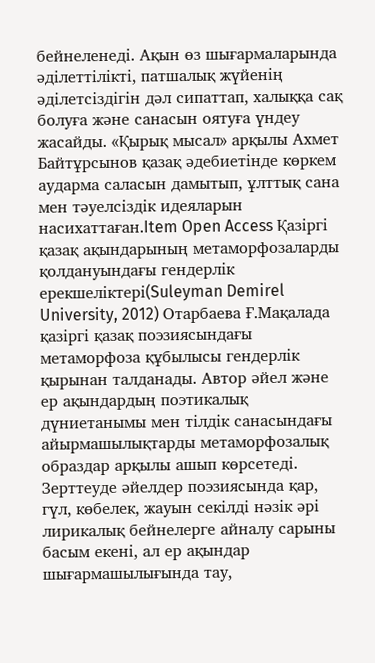бейнеленеді. Ақын өз шығармаларында әділеттілікті, патшалық жүйенің әділетсіздігін дәл сипаттап, халыққа сақ болуға және санасын оятуға үндеу жасайды. «Қырық мысал» арқылы Ахмет Байтұрсынов қазақ әдебиетінде көркем аударма саласын дамытып, ұлттық сана мен тәуелсіздік идеяларын насихаттаған.Item Open Access Қазіргі қазақ ақындарының метаморфозаларды қолдануындағы гендерлік ерекшеліктері(Suleyman Demirel University, 2012) Отарбаева Ғ.Мақалада қазіргі қазақ поэзиясындағы метаморфоза құбылысы гендерлік қырынан талданады. Автор әйел және ер ақындардың поэтикалық дүниетанымы мен тілдік санасындағы айырмашылықтарды метаморфозалық образдар арқылы ашып көрсетеді. Зерттеуде әйелдер поэзиясында қар, гүл, көбелек, жауын секілді нәзік әрі лирикалық бейнелерге айналу сарыны басым екені, ал ер ақындар шығармашылығында тау,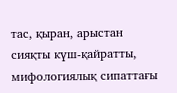тас, қыран, арыстан сияқты күш-қайратты, мифологиялық сипаттағы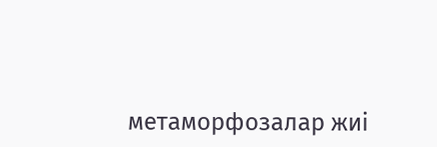метаморфозалар жиі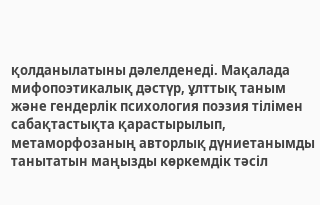қолданылатыны дәлелденеді. Мақалада мифопоэтикалық дәстүр, ұлттық таным және гендерлік психология поэзия тілімен сабақтастықта қарастырылып, метаморфозаның авторлық дүниетанымды танытатын маңызды көркемдік тәсіл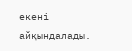екені айқындалады.